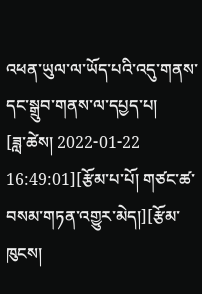འཕན་ཡུལ་ལ་ཡོད་པའི་འདུ་གནས་དང་སྒྲུབ་གནས་ལ་དཔྱད་པ།
[ཟླ་ཚེས། 2022-01-22 16:49:01][རྩོམ་པ་པོ། གཙང་ཚ་བསམ་གཏན་འགྱུར་མེད།][རྩོམ་ཁུངས།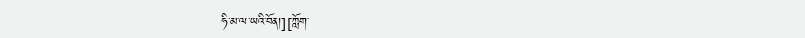ཧི་མ་ལ་ཡའི་བོན།][ཀློག་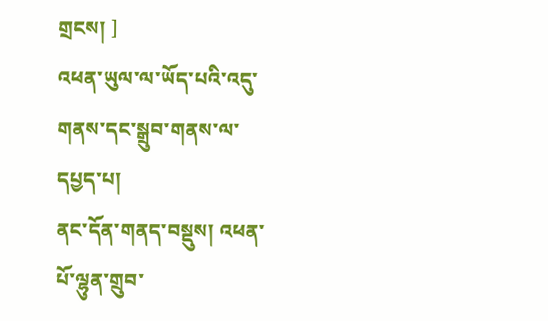གྲངས། ]
འཕན་ཡུལ་ལ་ཡོད་པའི་འདུ་གནས་དང་སྒྲུབ་གནས་ལ་དཔྱད་པ།
ནང་དོན་གནད་བསྡུས། འཕན་པོ་ལྷུན་གྲུབ་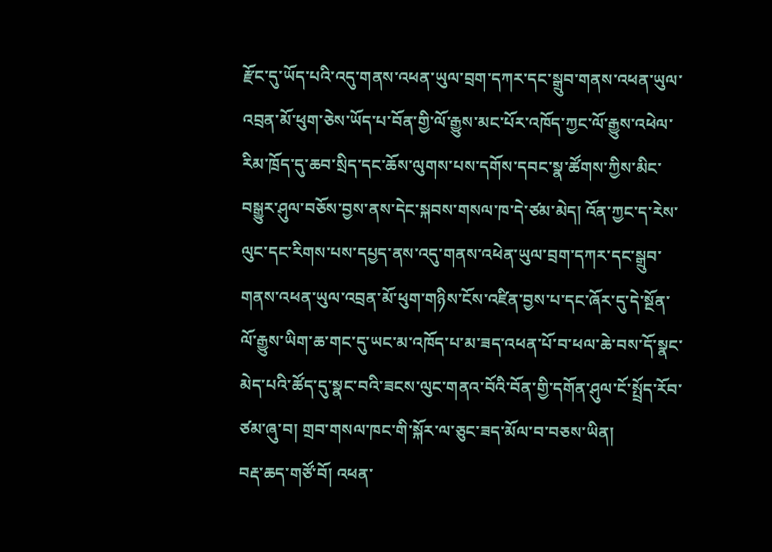རྫོང་དུ་ཡོད་པའི་འདུ་གནས་འཕན་ཡུལ་བྲག་དཀར་དང་སྒྲུབ་གནས་འཕན་ཡུལ་འབྲན་མོ་ཕུག་ཅེས་ཡོད་པ་བོན་གྱི་ལོ་རྒྱུས་མང་པོར་འཁོད་ཀྱང་ལོ་རྒྱུས་འཕེལ་རིམ་ཁྲོད་དུ་ཆབ་སྲིད་དང་ཆོས་ལུགས་པས་དགོས་དབང་སྣ་ཚོགས་ཀྱིས་མིང་བསྒྱུར་ཤུལ་བཅོས་བྱས་ནས་དེང་སྐབས་གསལ་ཁ་དེ་ཙམ་མེད། འོན་ཀྱང་ད་རེས་ལུང་དང་རིགས་པས་དཔྱད་ནས་འདུ་གནས་འཕེན་ཡུལ་བྲག་དཀར་དང་སྒྲུབ་གནས་འཕན་ཡུལ་འབྲན་མོ་ཕུག་གཉིས་ངོས་འཛིན་བྱས་པ་དང་ཞོར་དུ་དེ་སྔོན་ལོ་རྒྱུས་ཡིག་ཆ་གང་དུ་ཡང་མ་འཁོད་པ་མ་ཟད་འཕན་པོ་བ་ཕལ་ཆེ་བས་དོ་སྣང་མེད་པའི་ཚོད་དུ་སྣང་བའི་ཟངས་ལུང་གནའ་བོའི་བོན་གྱི་དགོན་ཤུལ་ངོ་སྤྲོད་རོབ་ཙམ་ཞུ་བ། གྲབ་གསལ་ཁང་གི་སྐོར་ལ་ཅུང་ཟད་མོལ་བ་བཅས་ཡིན།
བརྡ་ཆད་གཙོ་བོ། འཕན་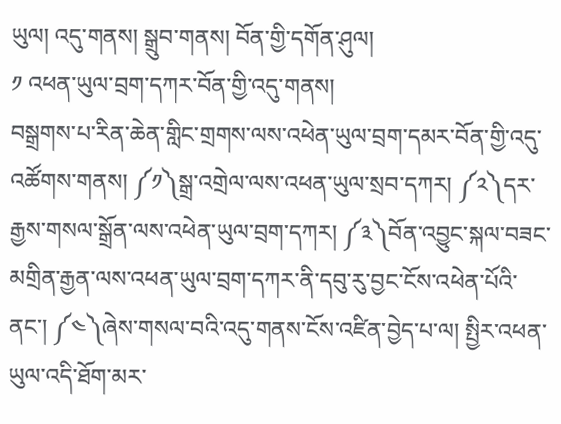ཡུལ། འདུ་གནས། སྒྲུབ་གནས། བོན་གྱི་དགོན་ཤུལ།
༡ འཕན་ཡུལ་བྲག་དཀར་བོན་གྱི་འདུ་གནས།
བསྒྲགས་པ་རིན་ཆེན་གླིང་གྲགས་ལས་འཕེན་ཡུལ་བྲག་དམར་བོན་གྱི་འདུ་འཚོགས་གནས། ༼༡༽སྒྲ་འགྲེལ་ལས་འཕན་ཡུལ་སྲབ་དཀར། ༼༢༽དར་རྒྱས་གསལ་སྒྲོན་ལས་འཕེན་ཡུལ་བྲག་དཀར། ༼༣༽བོན་འབྱུང་སྐལ་བཟང་མགྲིན་རྒྱན་ལས་འཕན་ཡུལ་བྲག་དཀར་ནི་དབུ་རུ་བྱང་ངོས་འཕེན་པོའི་ནང་། ༼༤༽ཞེས་གསལ་བའི་འདུ་གནས་ངོས་འཛིན་བྱེད་པ་ལ། སྤྱིར་འཕན་ཡུལ་འདི་ཐོག་མར་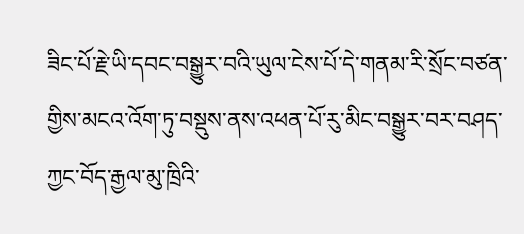ཟིང་པོ་རྗེ་ཡི་དབང་བསྒྱུར་བའི་ཡུལ་ངེས་པོ་དེ་གནམ་རི་སྲོང་བཙན་གྱིས་མངའ་འོག་ཏུ་བསྡུས་ནས་འཕན་པོ་རུ་མིང་བསྒྱུར་བར་བཤད་ཀྱང་བོད་རྒྱལ་མུ་ཁྲིའི་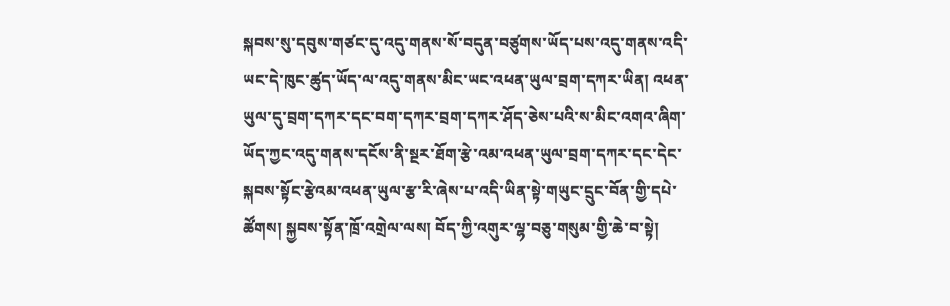སྐབས་སུ་དབུས་གཙང་དུ་འདུ་གནས་སོ་བདུན་བཙུགས་ཡོད་པས་འདུ་གནས་འདི་ཡང་དེ་ཁུང་ཚུད་ཡོད་ལ་འདུ་གནས་མིང་ཡང་འཕན་ཡུལ་བྲག་དཀར་ཡིན། འཕན་ཡུལ་དུ་བྲག་དཀར་དང་བག་དཀར་བྲག་དཀར་ཤོད་ཅེས་པའི་ས་མིང་འགའ་ཞིག་ཡོད་ཀྱང་འདུ་གནས་དངོས་ནི་སྔར་ཐོག་རྩེ་འམ་འཕན་ཡུལ་བྲག་དཀར་དང་དེང་སྐབས་སྟོང་རྩེའམ་འཕན་ཡུལ་རྩ་རི་ཞེས་པ་འདི་ཡིན་སྟེ་གཡུང་དྲུང་བོན་གྱི་དཔེ་ཚོགས། སྐྱབས་སྟོན་ཁྲོ་འགྲེལ་ལས། བོད་ཀྱི་འགུར་ལྷ་བཅུ་གསུམ་གྱི་ཆེ་བ་སྟེ།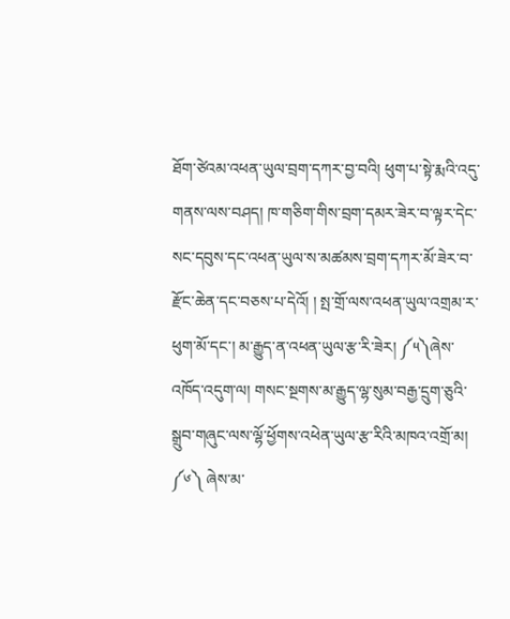ཐོག་ཙེའམ་འཕན་ཡུལ་བྲག་དཀར་བྱ་བའི། ཕུག་པ་སྟེ་རྨའི་འདུ་གནས་ལས་བཤད། ཁ་གཅིག་གིས་བྲག་དམར་ཟེར་བ་ལྟར་དེང་སང་དབུས་དང་འཕན་ཡུལ་ས་མཚམས་བྲག་དཀར་མོ་ཟེར་བ་རྫོང་ཆེན་དང་བཅས་པ་དེའོ། ། སྤ་གྲོ་ལས་འཕན་ཡུལ་འགྲམ་ར་ཕུག་མོ་དང་། མ་རྒྱུད་ན་འཕན་ཡུལ་རྩ་རི་ཟེར། ༼༥༽ཞེས་འཁོད་འདུག་ལ། གསང་སྔགས་མ་རྒྱུད་ལྷ་སུམ་བརྒྱ་དྲུག་ཅུའི་སྒྲུབ་གཞུང་ལས་ལྷོ་ཕྱོགས་འཕེན་ཡུལ་རྩ་རིའི་མཁའ་འགྲོ་མ། ༼༦༽ ཞེས་མ་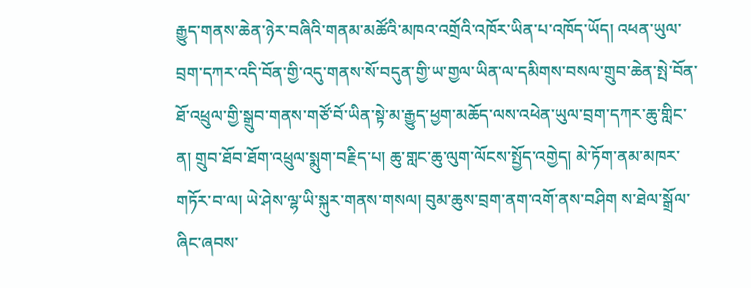རྒྱུད་གནས་ཆེན་ཉེར་བཞིའི་གནམ་མཚོའི་མཁའ་འགྲོའི་འཁོར་ཡིན་པ་འཁོད་ཡོད། འཕན་ཡུལ་བྲག་དཀར་འདི་བོན་གྱི་འདུ་གནས་སོ་བདུན་གྱི་ཡ་གྱལ་ཡིན་ལ་དམིགས་བསལ་གྲུབ་ཆེན་སྤེ་བོན་ཐོ་འཕྲུལ་གྱི་སྒྲུབ་གནས་གཙོ་བོ་ཡིན་སྟེ་མ་རྒྱུད་ཕྱག་མཆོད་ལས་འཕེན་ཡུལ་བྲག་དཀར་ཆུ་གླིང་ན། གྲུབ་ཐོབ་ཐོག་འཕྲུལ་སྨུག་བརྗིད་པ། ཆུ་གླང་ཆུ་ལུག་ལོངས་སྤྱོད་འགྱེད། མེ་ཏོག་ནམ་མཁར་གཏོར་བ་ལ། ཡེ་ཤེས་ལྷ་ཡི་སྐུར་གནས་གསལ། བུམ་ཆུས་བྲག་ནག་འགོ་ནས་བཤིག ས་ཐེལ་སྒྲོལ་ཞིང་ཞབས་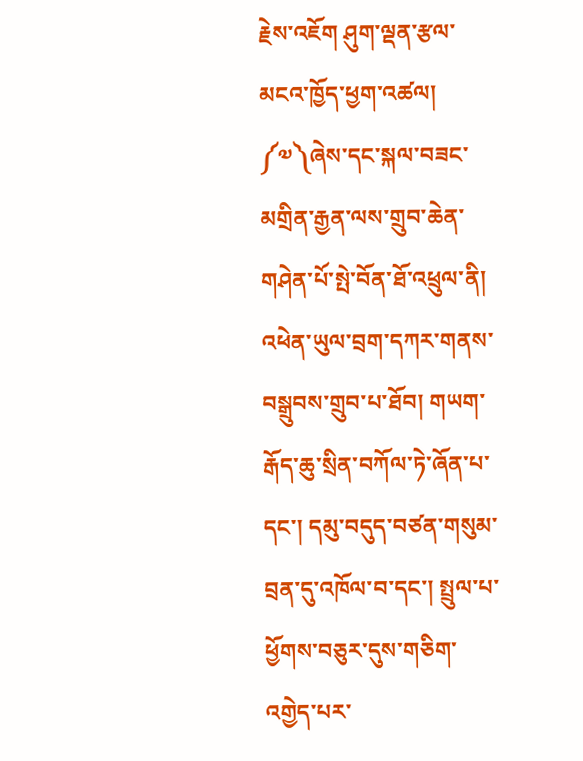རྗེས་འཇོག ཤུག་ལྡན་རྩལ་མངའ་ཁྱོད་ཕྱག་འཚལ། ༼༧༽ཞེས་དང་སྐལ་བཟང་མགྲིན་རྒྱན་ལས་གྲུབ་ཆེན་གཤེན་པོ་སྤེ་བོན་ཐོ་འཕྲུལ་ནི། འཕེན་ཡུལ་བྲག་དཀར་གནས་བསྒྲུབས་གྲུབ་པ་ཐོབ། གཡག་རྒོད་ཆུ་སྲིན་བཀོལ་ཏེ་ཞོན་པ་དང་། དམུ་བདུད་བཙན་གསུམ་བྲན་དུ་འཁོལ་བ་དང་། སྤྲུལ་པ་ཕྱོགས་བཅུར་དུས་གཅིག་འགྱེད་པར་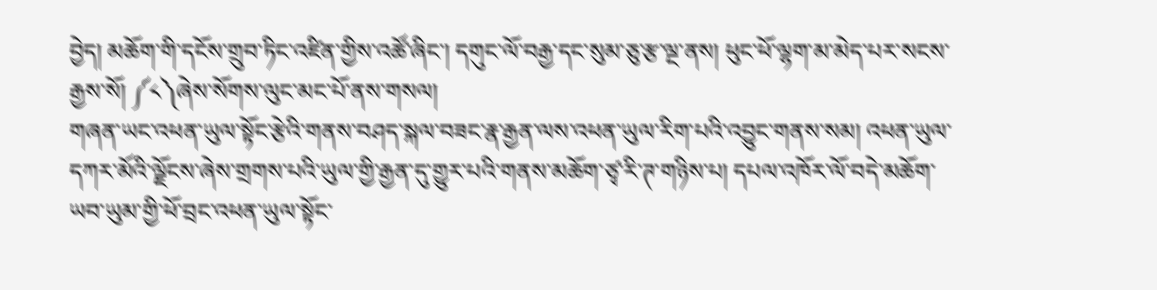བྱེད། མཆོག་གི་དངོས་གྲུབ་ཏིང་འཛིན་གྱིས་འཚོ་ཞིང་། དགུང་ལོ་བརྒྱ་དང་སུམ་ཅུ་རྩ་ལྔ་ནས། ཕུང་ཕོ་ལྷག་མ་མེད་པར་སངས་རྒྱས་སོ། ༼༨༽ཞེས་སོགས་ལུང་མང་པོ་ནས་གསལ།
གཞན་ཡང་འཕན་ཡུལ་སྟོང་རྩེའི་གནས་བཤད་སྐལ་བཟང་རྣ་རྒྱན་ལས་འཕན་ཡུལ་རིག་པའི་འབྱུང་གནས་སམ། འཕན་ཡུལ་དཀར་མོའི་ལྗོངས་ཞེས་གྲགས་པའི་ཡུལ་གྱི་རྒྱན་དུ་གྱུར་པའི་གནས་མཆོག་ཙྭ་རི་ཊ་གཉིས་པ། དཔལ་འཁོར་ལོ་བདེ་མཆོག་ཡབ་ཡུམ་གྱི་ཕོ་བྲང་འཕན་ཡུལ་སྟོང་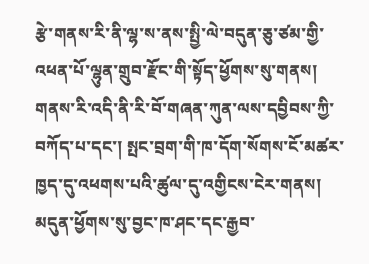རྩེ་གནས་རི་ནི་ལྷ་ས་ནས་སྤྱི་ལེ་བདུན་ཅུ་ཙམ་གྱི་འཕན་པོ་ལྷུན་གྲུབ་རྫོང་གི་སྟོད་ཕྱོགས་སུ་གནས། གནས་རི་འདི་ནི་རི་བོ་གཞན་ཀུན་ལས་དབྱིབས་ཀྱི་བཀོད་པ་དང་། སྤང་བྲག་གི་ཁ་དོག་སོགས་ངོ་མཚར་ཁྱད་དུ་འཕགས་པའི་ཚུལ་དུ་འགྱིངས་ངེར་གནས། མདུན་ཕྱོགས་སུ་བྱང་ཁ་ཤང་དང་རྒྱབ་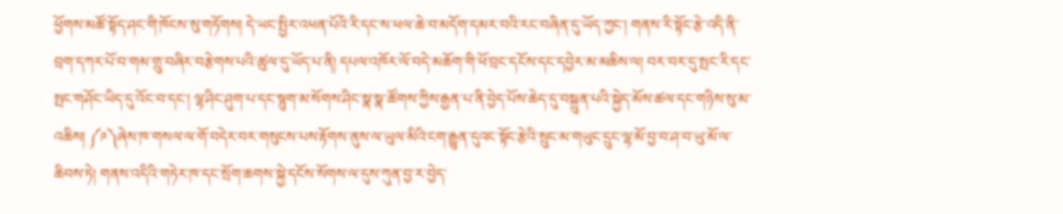ཕྱོགས་མཚོ་སྟོད་ཤང་གི་ཁོངས་སུ་གཏོགས། དེ་ཡང་སྤྱིར་འཕན་པོའི་རི་དང་ས་ཕལ་ཆེ་བ་མདོག་དམར་བའི་རང་བཞིན་དུ་ཡོད་ཀྱང་། གནས་རི་སྟོང་རྩེ་འདི་ནི་བྲག་དཀར་པོ་བ་གམ་གྲུ་བཞིར་བརྩེགས་པའི་ཚུལ་དུ་ཡོད་པ་ནི། དཔལ་འཁོར་ལོ་བདེ་མཆོག་གི་ཕོ་བྲང་དངོས་དང་དབྱེར་མ་མཆིས་ལ། བར་བར་དུ་སྤང་རི་དང་སྤང་གཤོང་ཡིད་དུ་འོང་བ་དང་། ལྷ་ཤིང་ཤུག་པ་དང་སྙུག་མ་སོགས་ཤིང་སྣ་སྣ་ཚོགས་ཀྱིས་རྒྱན་པ་ནི་བྱེད་པོས་ཆེད་དུ་བསྐྲུན་པའི་སྐྱེད་མོས་ཚལ་དང་གཉིས་སུ་མ་འཆིས། ༼༩༽ཞེས་ཁ་གསལ་ལ་གོ་བདེར་བར་གསུངས་པས་རྟོགས་ནུས་ལ་ཡུལ་མིའི་ངག་རྒྱུན་དུའང་སྟོང་རྩེའི་སྲུང་མ་གཡུང་དྲུང་ལྷ་མོ་བྱ་བ་ཤ་བ་ཡུ་མོ་ལ་ཆིབས་ཏེ། གནས་འདིའི་གཏེར་ཁ་དང་སྲོག་ཆགས་སྐྱེ་དངོས་སོགས་ལ་དུས་ཀུན་བྱ་ར་བྱེད་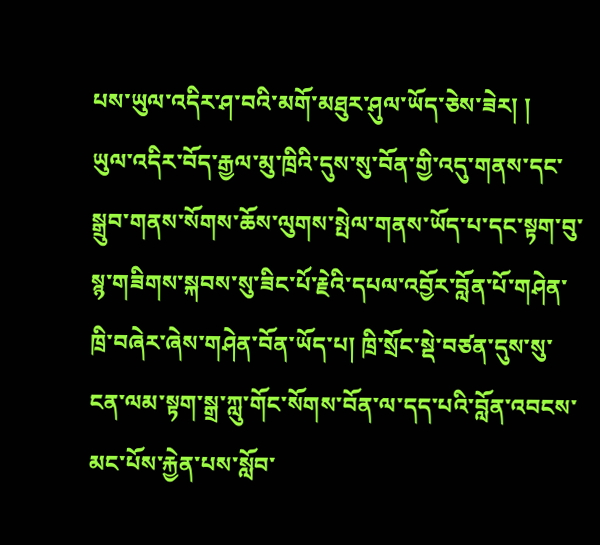པས་ཡུལ་འདིར་ཤ་བའི་མགོ་མཐུར་ཤུལ་ཡོད་ཅེས་ཟེར། །
ཡུལ་འདིར་བོད་རྒྱལ་མུ་ཁྲིའི་དུས་སུ་བོན་གྱི་འདུ་གནས་དང་སྒྲུབ་གནས་སོགས་ཆོས་ལུགས་སྤེལ་གནས་ཡོད་པ་དང་སྟག་བུ་སྙ་གཟིགས་སྐབས་སུ་ཟིང་པོ་རྗེའི་དཔལ་འབྱོར་བློན་པོ་གཤེན་ཁྲི་བཞེར་ཞེས་གཤེན་བོན་ཡོད་པ། ཁྲི་སྲོང་སྡེ་བཙན་དུས་སུ་ངན་ལམ་སྟག་སྒྲ་ཀླུ་གོང་སོགས་བོན་ལ་དད་པའི་བློན་འབངས་མང་པོས་རྐྱེན་པས་སློབ་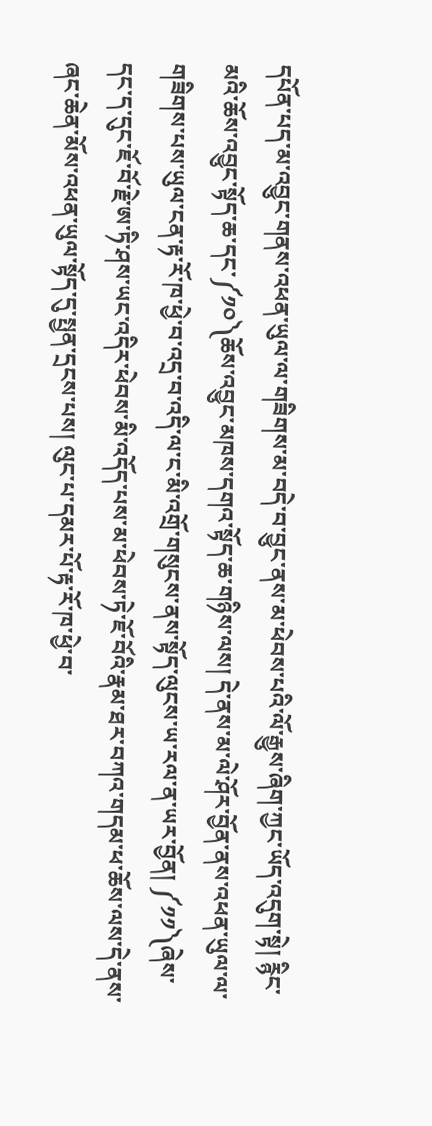དཔོན་པད་མ་འབྱུང་གནས་འཕན་ཡུལ་ལ་གཟིགས་མ་བདེ་བ་བྱུང་ནས་མ་ཕེབས་པའི་ལོ་རྒྱུས་ཞིག་ཀྱང་ཡོད་འདུག་སྟེ། རྙིང་མའི་ཆོས་འབྱུང་སྟོད་ཆ་དང་༼༡༠༽ཆོས་འབྱུང་མཁས་དགའ་སྟོད་ཆ་གཉིས་ལས། དེ་ནས་མ་ལེ་ཤོར་བྱོན་ནས་འཕན་ཡུལ་ལ་གཟིགས་པས་ཡུལ་ངན་རྟ་རོ་ཁ་ཕྱེ་བ་འདྲ་བ་འདི་ལ་ང་མི་འགྲོ་གསུངས་ནས་སྟོད་ལུངས་ཡ་རལ་ན་ཡར་བྱོན། ༼༡༡༽ཞེས་དང་ད་དུང་ཇོ་བོ་རྗེ་ཨ་ཏི་ཤས་ཡང་འདིར་ཕེབས་མི་འདོད་པས་མ་ཕེབས་ཏེ་ཇོ་བོའི་རྣམ་ཐར་བཀའ་གདམ་ཕ་ཆོས་ལས་དེ་ནས་ཞང་ཆེན་མོས་འཕན་ཡུལ་སྟོད་དུ་སྤྱན་དྲངས་པས། ལུང་པ་དམར་པོ་རྟ་རོ་ཁ་ཕྱེ་བ་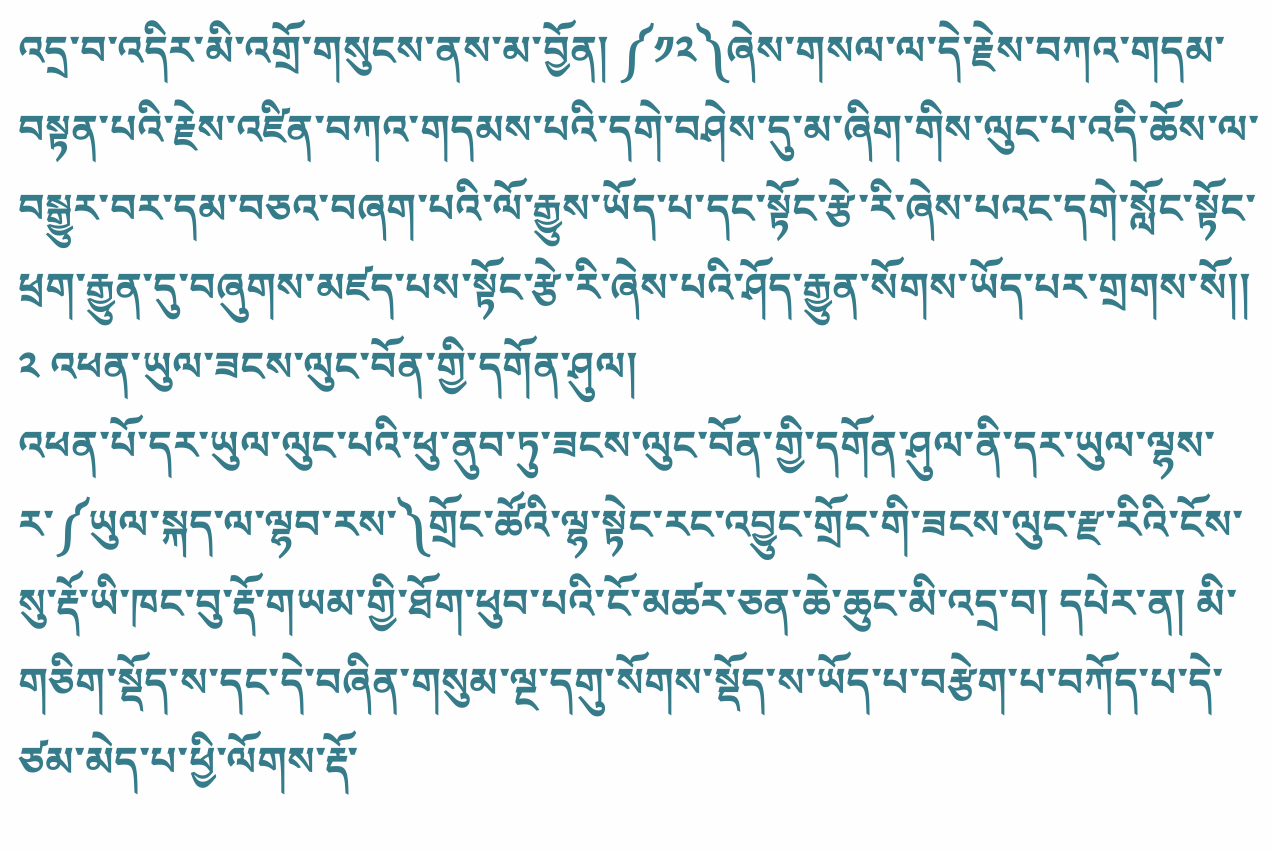འདྲ་བ་འདིར་མི་འགྲོ་གསུངས་ནས་མ་བྱོན། ༼༡༢༽ཞེས་གསལ་ལ་དེ་རྗེས་བཀའ་གདམ་བསྟན་པའི་རྗེས་འཛིན་བཀའ་གདམས་པའི་དགེ་བཤེས་དུ་མ་ཞིག་གིས་ལུང་པ་འདི་ཆོས་ལ་བསྒྱུར་བར་དམ་བཅའ་བཞག་པའི་ལོ་རྒྱུས་ཡོད་པ་དང་སྟོང་རྩེ་རི་ཞེས་པའང་དགེ་སློང་སྟོང་ཕྲག་རྒྱུན་དུ་བཞུགས་མཛད་པས་སྟོང་རྩེ་རི་ཞེས་པའི་ཤོད་རྒྱུན་སོགས་ཡོད་པར་གྲགས་སོ།།
༢ འཕན་ཡུལ་ཟངས་ལུང་བོན་གྱི་དགོན་ཤུལ།
འཕན་པོ་དར་ཡུལ་ལུང་པའི་ཕུ་ནུབ་ཏུ་ཟངས་ལུང་བོན་གྱི་དགོན་ཤུལ་ནི་དར་ཡུལ་ལྷས་ར་༼ཡུལ་སྐད་ལ་ལྷབ་རས་༽གྲོང་ཚོའི་ལྷ་སྟེང་རང་འབྱུང་གྲོང་གི་ཟངས་ལུང་རྫ་རིའི་ངོས་སུ་རྡོ་ཡི་ཁང་བུ་རྡོ་གཡམ་གྱི་ཐོག་ཕུབ་པའི་ངོ་མཚར་ཅན་ཆེ་ཆུང་མི་འདྲ་བ། དཔེར་ན། མི་གཅིག་སྡོད་ས་དང་དེ་བཞིན་གསུམ་ལྔ་དགུ་སོགས་སྡོད་ས་ཡོད་པ་བརྩེག་པ་བཀོད་པ་དེ་ཙམ་མེད་པ་ཕྱི་ལོགས་རྡོ་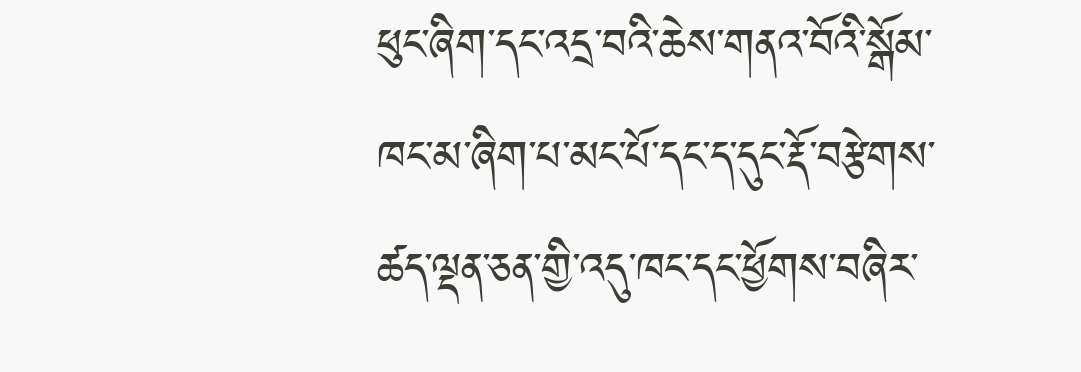ཕུང་ཞིག་དང་འདྲ་བའི་ཆེས་གནའ་བོའི་སྒོམ་ཁང་མ་ཞིག་པ་མང་པོ་དང་ད་དུང་རྡོ་བརྩེགས་ཚད་ལྡན་ཅན་གྱི་འདུ་ཁང་དང་ཕྱོགས་བཞིར་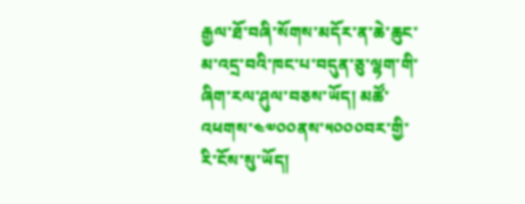རྒྱལ་ཐོ་བཞི་སོགས་མདོར་ན་ཆེ་ཆུང་མ་འདྲ་བའི་ཁང་པ་བདུན་ཅུ་ལྷག་གི་ཞིག་རལ་ཤུལ་བཅས་ཡོད། མཚོ་འཕགས་༤༧༠༠ནས་༥༠༠༠བར་གྱི་རི་ངོས་སུ་ཡོད།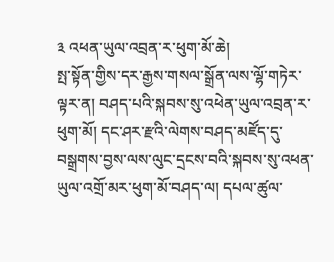༣ འཕན་ཡུལ་འབྲན་ར་ཕུག་མོ་ཆེ།
སྤ་སྟོན་གྱིས་དར་རྒྱས་གསལ་སྒྲོན་ལས་ལྷོ་གཏེར་ལྟར་ན། བཤད་པའི་སྐབས་སུ་འཕེན་ཡུལ་འབྲན་ར་ཕུག་མོ། དང་ཤར་རྫའི་ལེགས་བཤད་མཛོད་དུ་བསྒྲགས་བྱས་ལས་ལུང་དྲངས་བའི་སྐབས་སུ་འཕན་ཡུལ་འགྲོ་མར་ཕུག་མོ་བཤད་ལ། དཔལ་ཚུལ་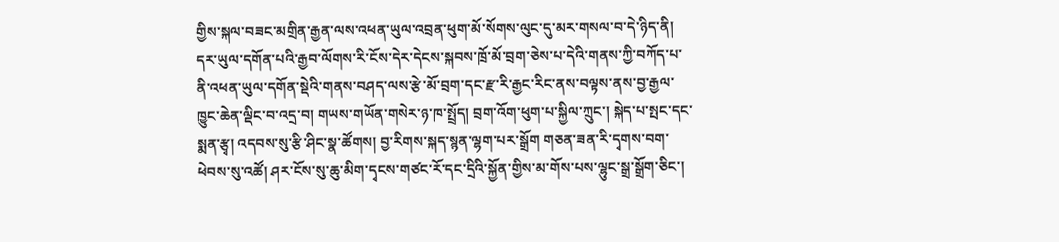གྱིས་སྐལ་བཟང་མགྲིན་རྒྱན་ལས་འཕན་ཡུལ་འབྲན་ཕུག་མོ་སོགས་ལུང་དུ་མར་གསལ་བ་དེ་ཉིད་ནི། དར་ཡུལ་དགོན་པའི་རྒྱབ་ལོགས་རི་ངོས་དེར་དེངས་སྐབས་ཁྲོ་མོ་བྲག་ཅེས་པ་དེའི་གནས་ཀྱི་བཀོད་པ་ནི་འཕན་ཡུལ་དགོན་སྡེའི་གནས་བཤད་ལས་རྩེ་མོ་བྲག་དང་རྫ་རི་རྒྱང་རིང་ནས་བལྟས་ནས་བྱ་རྒྱལ་ཁྱུང་ཆེན་ལྡིང་བ་འདྲ་བ། གཡས་གཡོན་གསེར་ཉ་ཁ་སྤྲོད། བྲག་འོག་ཕུག་པ་སྐྱིལ་ཀྲུང་། སྐེད་པ་སྤང་དང་སྨན་རྩྭ། འདབས་སུ་རྩི་ཤིང་སྣ་ཚོགས། བྱ་རིགས་སྐད་སྙན་ལྷག་པར་སྒྲོག གཅན་ཟན་རི་དྭགས་བག་ཕེབས་སུ་འཚོ། ཤར་ངོས་སུ་ཆུ་མིག་དྭངས་གཙང་རོ་དང་དྲིའི་སྐྱོན་གྱིས་མ་གོས་པས་ལྷུང་སྒྲ་སྒྲོག་ཅིང་།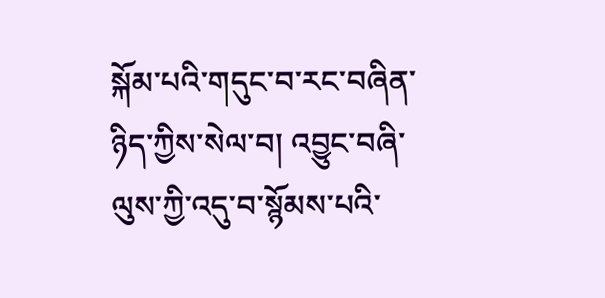སྐོམ་པའི་གདུང་བ་རང་བཞིན་ཉིད་ཀྱིས་སེལ་བ། འབྱུང་བཞི་ལུས་ཀྱི་འདུ་བ་སྙོམས་པའི་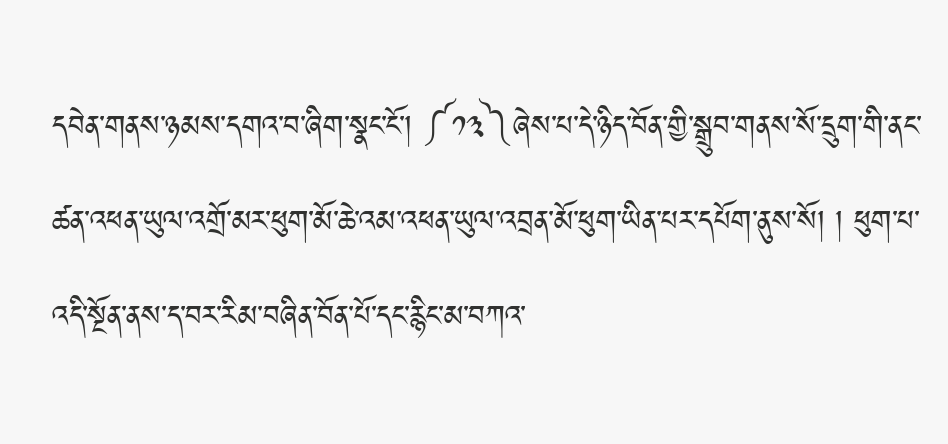དབེན་གནས་ཉམས་དགའ་བ་ཞིག་སྣང་ངོ་། ༼༡༣༽ཞེས་པ་དེ་ཉིད་བོན་གྱི་སྒྲུབ་གནས་སོ་དྲུག་གི་ནང་ཚན་འཕན་ཡུལ་འགྲོ་མར་ཕུག་མོ་ཆེ་འམ་འཕན་ཡུལ་འབྲན་མོ་ཕུག་ཡིན་པར་དཔོག་ནུས་སོ། ། ཕུག་པ་འདི་སྔོན་ནས་ད་བར་རིམ་བཞིན་བོན་པོ་དང་རྙིང་མ་བཀའ་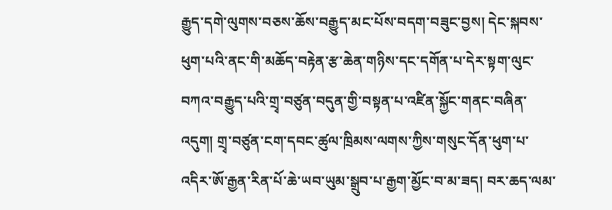རྒྱུད་དགེ་ལུགས་བཅས་ཆོས་བརྒྱུད་མང་པོས་བདག་བཟུང་བྱས། དེང་སྐབས་ཕུག་པའི་ནང་གི་མཆོད་བརྟེན་རྩ་ཆེན་གཉིས་དང་དགོན་པ་དེར་སྟག་ལུང་བཀའ་བརྒྱུད་པའི་གྲྭ་བཙུན་བདུན་གྱི་བསྟན་པ་འཛིན་སྐྱོང་གནང་བཞིན་འདུག། གྲྭ་བཙུན་ངག་དབང་ཚུལ་ཁྲིམས་ལགས་ཀྱིས་གསུང་དོན་ཕུག་པ་འདིར་ཨོ་རྒྱན་རིན་པོ་ཆེ་ཡབ་ཡུམ་སྒྲུབ་པ་རྒྱག་མྱོང་བ་མ་ཟད། བར་ཆད་ལམ་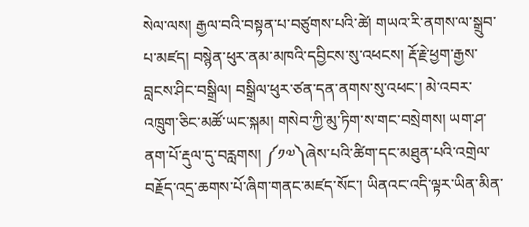སེལ་ལས། རྒྱལ་བའི་བསྟན་པ་བཙུགས་པའི་ཚེ། གཡའ་རི་ནགས་ལ་སྒྲུབ་པ་མཛད། བསྙེན་ཕུར་ནམ་མཁའི་དབྱིངས་སུ་འཕངས། རྡོ་རྗེ་ཕྱག་རྒྱས་བླངས་ཤིང་བསྒྲིལ། བསྒྲིལ་ཕུར་ཙན་དན་ནགས་སུ་འཕང་། མེ་འབར་འཁྲུག་ཅིང་མཚོ་ཡང་སྐམ། གསེབ་ཀྱི་མུ་ཏིག་ས་གང་བསྲེགས། ཡག་ཤ་ནག་པོ་རྡུལ་དུ་བརླགས། ༼༡༧༽ཞེས་པའི་ཚིག་དང་མཐུན་པའི་འགྲེལ་བརྗོད་འདྲ་ཆགས་པོ་ཞིག་གནང་མཛད་སོང་། ཡིནའང་འདི་ལྟར་ཡིན་མིན་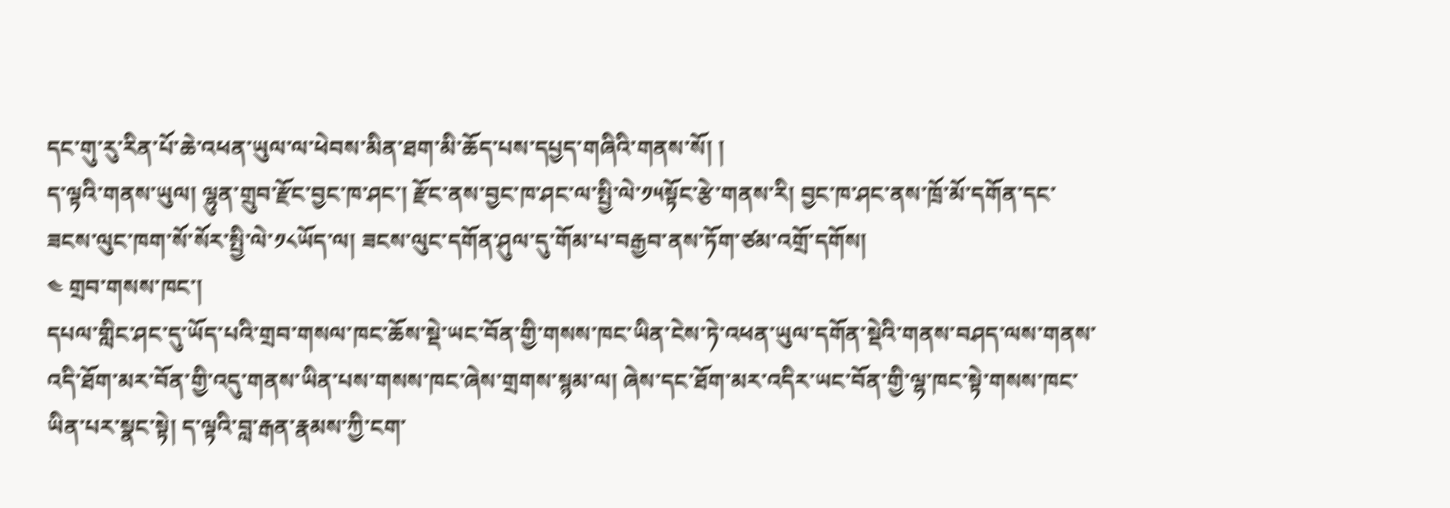དང་གུ་རུ་རིན་པོ་ཆེ་འཕན་ཡུལ་ལ་ཕེབས་མིན་ཐག་མི་ཆོད་པས་དཔྱད་གཞིའི་གནས་སོ། །
ད་ལྟའི་གནས་ཡུལ། ལྷུན་གྲུབ་རྫོང་བྱང་ཁ་ཤང་། རྫོང་ནས་བྱང་ཁ་ཤང་ལ་སྤྱི་ལེ་༡༥སྟོང་རྩེ་གནས་རི། བྱང་ཁ་ཤང་ནས་ཁྲོ་མོ་དགོན་དང་ཟངས་ལུང་ཁག་སོ་སོར་སྤྱི་ལེ་༡༨ཡོད་ལ། ཟངས་ལུང་དགོན་ཤུལ་དུ་གོམ་པ་བརྒྱབ་ནས་ཏོག་ཙམ་འགྲོ་དགོས།
༤ གྲབ་གསས་ཁང་།
དཔལ་གླིང་ཤང་དུ་ཡོད་པའི་གྲབ་གསལ་ཁང་ཆོས་སྡེ་ཡང་བོན་གྱི་གསས་ཁང་ཡིན་ངེས་ཏེ་འཕན་ཡུལ་དགོན་སྡེའི་གནས་བཤད་ལས་གནས་འདི་ཐོག་མར་བོན་གྱི་འདུ་གནས་ཡིན་པས་གསས་ཁང་ཞེས་གྲགས་སྙམ་ལ། ཞེས་དང་ཐོག་མར་འདིར་ཡང་བོན་གྱི་ལྷ་ཁང་སྟེ་གསས་ཁང་ཡིན་པར་སྣང་སྟེ། ད་ལྟའི་བླ་རྒན་རྣམས་ཀྱི་ངག་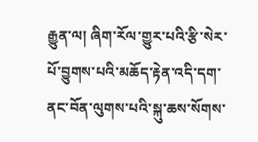རྒྱུན་ལ། ཞིག་རོལ་གྱུར་པའི་རྩི་སེར་པོ་བྱུགས་པའི་མཆོད་རྟེན་འདི་དག་ནང་བོན་ལུགས་པའི་སྐུ་ཆས་སོགས་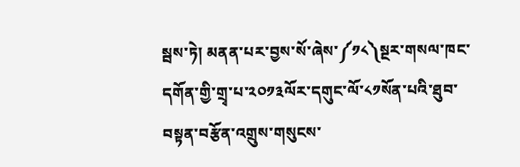སྦས་ཏེ། མནན་པར་བྱས་སོ་ཞེས་༼༡༨༽སྔར་གསལ་ཁང་དགོན་གྱི་གྲྭ་པ་༢༠༡༣ལོར་དགུང་ལོ་༨༡སོན་པའི་ཐུབ་བསྟན་བརྩོན་འགྲུས་གསུངས་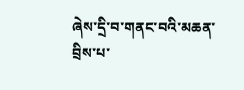ཞེས་དྲི་བ་གནང་བའི་མཆན་བྲིས་པ་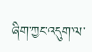ཞིག་ཀྱང་འདུག་ལ་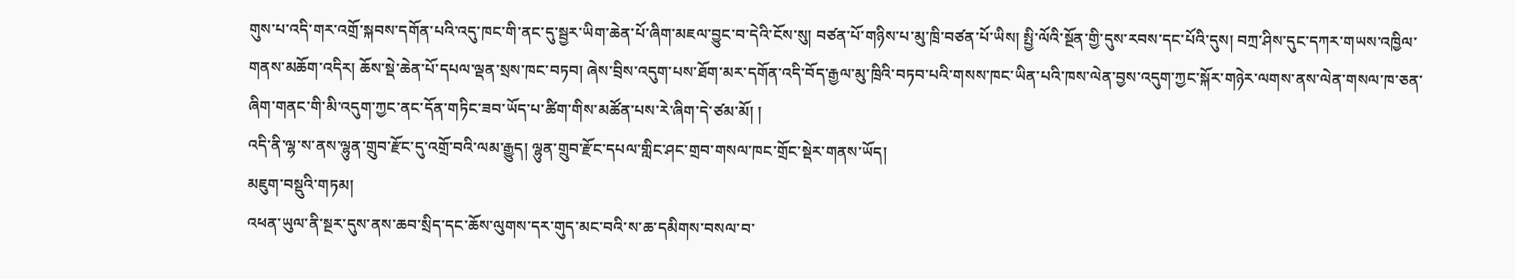གུས་པ་འདི་གར་འགྲོ་སྐབས་དགོན་པའི་འདུ་ཁང་གི་ནང་དུ་སྦྱར་ཡིག་ཆེན་པོ་ཞིག་མཇལ་བྱུང་བ་དེའི་ངོས་སུ། བཙན་པོ་གཉིས་པ་མུ་ཁྲི་བཙན་པོ་ཡིས། སྤྱི་ལོའི་སྔོན་གྱི་དུས་རབས་དང་པོའི་དུས། བཀྲ་ཤིས་དུང་དཀར་གཡས་འཁྱིལ་གནས་མཆོག་འདིར། ཆོས་སྡེ་ཆེན་པོ་དཔལ་ལྡན་སྲས་ཁང་བཏབ། ཞེས་བྲིས་འདུག་པས་ཐོག་མར་དགོན་འདི་བོད་རྒྱལ་མུ་ཁྲིའི་བཏབ་པའི་གསས་ཁང་ཡིན་པའི་ཁས་ལེན་བྱས་འདུག་ཀྱང་སྐོར་གཉེར་ལགས་ནས་ལེན་གསལ་ཁ་ཅན་ཞིག་གནང་གི་མི་འདུག་ཀྱང་ནང་དོན་གཏིང་ཟབ་ཡོད་པ་ཚིག་གིས་མཚོན་པས་རེ་ཞིག་དེ་ཙམ་མོ། །
འདི་ནི་ལྷ་ས་ནས་ལྷུན་གྲུབ་རྫོང་དུ་འགྲོ་བའི་ལམ་རྒྱུད། ལྷུན་གྲུབ་རྫོང་དཔལ་གླིང་ཤང་གྲབ་གསལ་ཁང་གྲོང་སྡེར་གནས་ཡོད།
མཇུག་བསྡུའི་གཏམ།
འཕན་ཡུལ་ནི་སྔར་དུས་ནས་ཆབ་སྲིད་དང་ཆོས་ལུགས་དར་གུད་མང་བའི་ས་ཆ་དམིགས་བསལ་བ་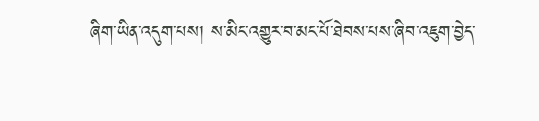ཞིག་ཡིན་འདུག་པས། ས་མིང་འགྱུར་བ་མང་པོ་ཐེབས་པས་ཞིབ་འཇུག་བྱེད་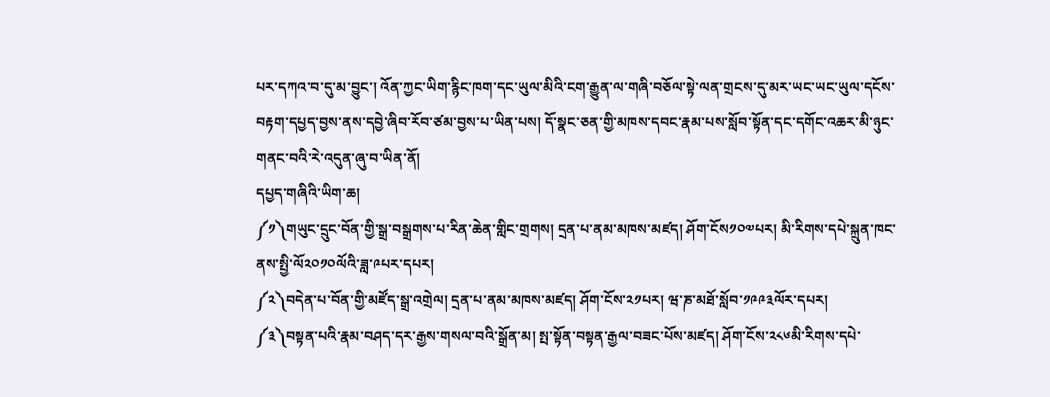པར་དཀའ་བ་དུ་མ་བྱུང་། འོན་ཀྱང་ཡིག་རྙིང་ཁག་དང་ཡུལ་མིའི་ངག་རྒྱུན་ལ་གཞི་བཅོལ་སྟེ་ལན་གྲངས་དུ་མར་ཡང་ཡང་ཡུལ་དངོས་བརྟག་དཔྱད་བྱས་ནས་དབྱེ་ཞིབ་རོབ་ཙམ་བྱས་པ་ཡིན་པས། དོ་སྣང་ཅན་གྱི་མཁས་དབང་རྣམ་པས་སློབ་སྟོན་དང་དགོང་འཆར་མི་ཉུང་གནང་བའི་རེ་འདུན་ཞུ་བ་ཡིན་ནོ།
དཔྱད་གཞིའི་ཡིག་ཆ།
༼༡༽གཡུང་དྲུང་བོན་གྱི་སྒྲ་བསྒྲགས་པ་རིན་ཆེན་གླིང་གྲགས། དྲན་པ་ནམ་མཁས་མཛད། ཤོག་ངོས༡༠༧པར། མི་རིགས་དཔེ་སྐྲུན་ཁང་ནས་སྤྱི་ལོ༢༠༡༠ལོའི་ཟླ་༩པར་དཔར།
༼༢༽བདེན་པ་བོན་གྱི་མཛོད་སྒྲ་འགྲེལ། དྲན་པ་ནམ་མཁས་མཛད། ཤོག་ངོས་༢༡པར། ཝ་ཎ་མཐོ་སློབ་༡༩༩༣ལོར་དཔར།
༼༣༽བསྟན་པའི་རྣམ་བཤད་དར་རྒྱས་གསལ་བའི་སྒྲོན་མ། སྤ་སྟོན་བསྟན་རྒྱལ་བཟང་པོས་མཛད། ཤོག་ངོས་༢༨༦མི་རིགས་དཔེ་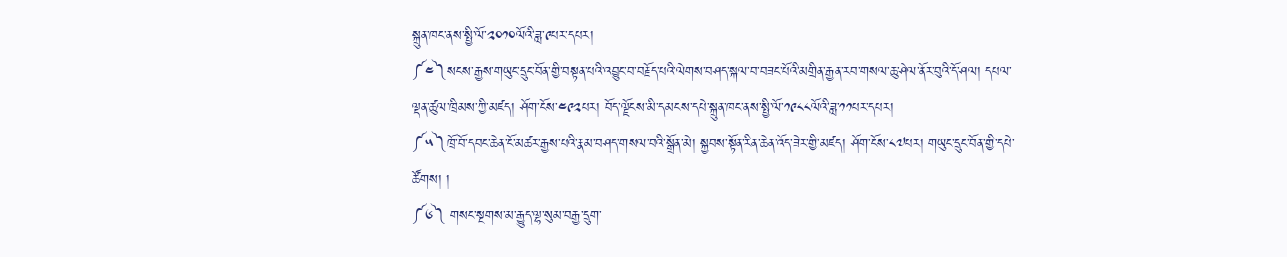སྐྲུན་ཁང་ནས་སྤྱི་ལོ་༢༠༡༠ལོའི་ཟླ་༩པར་དཔར།
༼༤༽སངས་རྒྱས་གཡུང་དྲུང་བོན་གྱི་བསྟན་པའི་འབྱུང་བ་བརྗོད་པའི་ལེགས་བཤད་སྐལ་བ་བཟང་པོའི་མགྲིན་རྒྱན་རབ་གསལ་ཆུ་ཤེལ་ནོར་བུའི་དོ་ཤལ། དཔལ་ལྡན་ཚུལ་ཁྲིམས་ཀྱི་མཛད། ཤོག་ངོས་༤༩༢པར། བོད་ལྗོངས་མི་དམངས་དཔེ་སྐྲུན་ཁང་ནས་སྤྱི་ལོ་༡༩༨༨ལོའི་ཟླ་༡༡པར་དཔར།
༼༥༽ཁྲོ་བོ་དབང་ཆེན་ངོ་མཚར་རྒྱས་པའི་རྣམ་བཤད་གསལ་བའི་སྒྲོན་མེ། སྐྱབས་སྟོན་རིན་ཆེན་འོད་ཟེར་གྱི་མཛད། ཤོག་ངོས་༨༧པར། གཡུང་དྲུང་བོན་གྱི་དཔེ་ཚོགས། །
༼༦༽ གསང་སྔགས་མ་རྒྱུད་ལྷ་སུམ་བརྒྱ་དྲུག་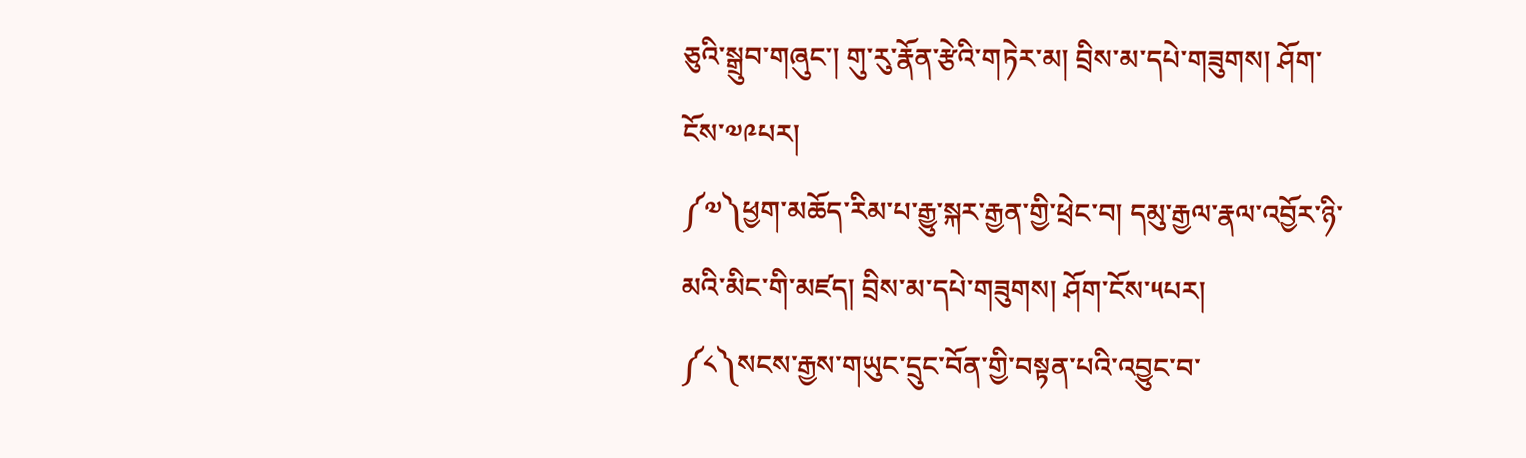ཅུའི་སྒྲུབ་གཞུང་། གུ་རུ་རྣོན་རྩེའི་གཏེར་མ། བྲིས་མ་དཔེ་གཟུགས། ཤོག་ངོས་༧༩པར།
༼༧༽ཕྱག་མཆོད་རིམ་པ་རྒྱུ་སྐར་རྒྱན་གྱི་ཕྲེང་བ། དམུ་རྒྱལ་རྣལ་འབྱོར་ཉི་མའི་མིང་གི་མཛད། བྲིས་མ་དཔེ་གཟུགས། ཤོག་ངོས་༥པར།
༼༨༽སངས་རྒྱས་གཡུང་དྲུང་བོན་གྱི་བསྟན་པའི་འབྱུང་བ་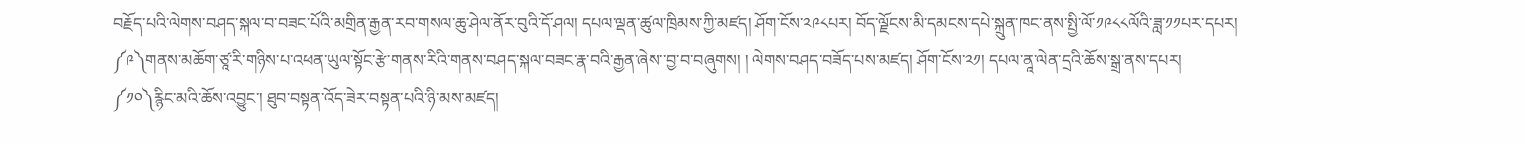བརྗོད་པའི་ལེགས་བཤད་སྐལ་བ་བཟང་པོའི་མགྲིན་རྒྱན་རབ་གསལ་ཆུ་ཤེལ་ནོར་བུའི་དོ་ཤལ། དཔལ་ལྡན་ཚུལ་ཁྲིམས་ཀྱི་མཛད། ཤོག་ངོས་༢༩༨པར། བོད་ལྗོངས་མི་དམངས་དཔེ་སྐྲུན་ཁང་ནས་སྤྱི་ལོ་༡༩༨༨ལོའི་ཟླ་༡༡པར་དཔར།
༼༩༽གནས་མཆོག་ཙཱ་རི་གཉིས་པ་འཕན་ཡུལ་སྟོང་རྩེ་གནས་རིའི་གནས་བཤད་སྐལ་བཟང་རྣ་བའི་རྒྱན་ཞེས་་བྱ་བ་བཞུགས། ། ལེགས་བཤད་བཟོད་པས་མཛད། ཤོག་ངོས་༢༡། དཔལ་ནཱ་ལེན་དྲའི་ཆོས་སྒྲ་ནས་དཔར།
༼༡༠༽རྙིང་མའི་ཆོས་འབྱུང་། ཐུབ་བསྟན་འོད་ཟེར་བསྟན་པའི་ཉི་མས་མཛད།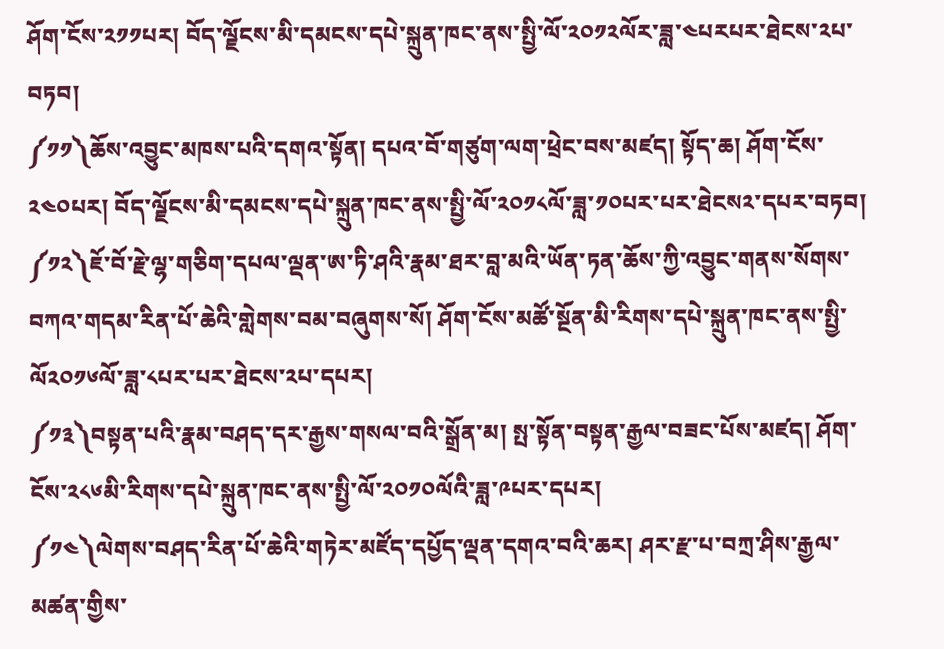ཤོག་ངོས་༢༡༡པར། བོད་ལྗོངས་མི་དམངས་དཔེ་སྐྲུན་ཁང་ནས་སྤྱི་ལོ་༢༠༡༢ལོར་ཟླ་༤པརཔར་ཐེངས་༢པ་བཏབ།
༼༡༡༽ཆོས་འབྱུང་མཁས་པའི་དགའ་སྟོན། དཔའ་བོ་གཙུག་ལག་ཕྲེང་བས་མཛད། སྟོད་ཆ། ཤོག་ངོས་༢༤༠པར། བོད་ལྗོངས་མི་དམངས་དཔེ་སྐྲུན་ཁང་ནས་སྤྱི་ལོ་༢༠༡༨ལོ་ཟླ་༡༠པར་པར་ཐེངས༢་དཔར་བཏབ།
༼༡༢༽ཇོ་བོ་རྗེ་ལྷ་གཅིག་དཔལ་ལྡན་ཨ་ཏི་ཤའི་རྣམ་ཐར་བླ་མའི་ཡོན་ཏན་ཆོས་ཀྱི་འབྱུང་གནས་སོགས་བཀའ་གདམ་རིན་པོ་ཆེའི་གླེགས་བམ་བཞུགས་སོ། ཤོག་ངོས་མཚོ་སྔོན་མི་རིགས་དཔེ་སྐྲུན་ཁང་ནས་སྤྱི་ལོ༢༠༡༦ལོ་ཟླ་༨པར་པར་ཐེངས་༢པ་དཔར།
༼༡༣༽བསྟན་པའི་རྣམ་བཤད་དར་རྒྱས་གསལ་བའི་སྒྲོན་མ། སྤ་སྟོན་བསྟན་རྒྱལ་བཟང་པོས་མཛད། ཤོག་ངོས་༢༨༦མི་རིགས་དཔེ་སྐྲུན་ཁང་ནས་སྤྱི་ལོ་༢༠༡༠ལོའི་ཟླ་༩པར་དཔར།
༼༡༤༽ལེགས་བཤད་རིན་པོ་ཆེའི་གཏེར་མཛོད་དཔྱོད་ལྡན་དགའ་བའི་ཆར། ཤར་རྫ་པ་བཀྲ་ཤིས་རྒྱལ་མཚན་གྱིས་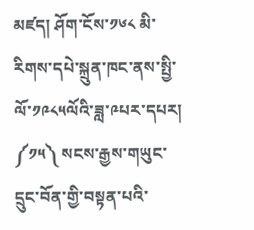མཛད། ཤོག་ངོས་༡༦༨ མི་རིགས་དཔེ་སྐྲུན་ཁང་ནས་སྤྱི་ལོ་༡༩༨༥ལོའི་ཟླ་༩པར་དཔར།
༼༡༥༽ སངས་རྒྱས་གཡུང་དྲུང་བོན་གྱི་བསྟན་པའི་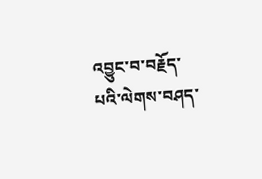འབྱུང་བ་བརྗོད་པའི་ལེགས་བཤད་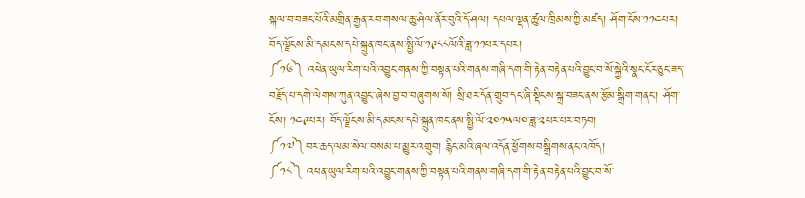སྐལ་བ་བཟང་པོའི་མགྲིན་རྒྱན་རབ་གསལ་ཆུ་ཤེལ་ནོར་བུའི་དོ་ཤལ། དཔལ་ལྡན་ཚུལ་ཁྲིམས་ཀྱི་མཛད། ཤོག་ངོས་༡༡༤པར། བོད་ལྗོངས་མི་དམངས་དཔེ་སྐྲུན་ཁང་ནས་སྤྱི་ལོ་༡༩༨༨ལོའི་ཟླ་༡༡པར་དཔར།
༼༡༦༽ འཕེན་ཡུལ་རིག་པའི་འབྱུང་གནས་ཀྱི་བསྟན་པའི་གནས་གཞི་དག་གི་རྟེན་བརྟེན་པའི་བྱུང་བ་སོ་སྐྱེའི་སྣང་ངོར་ཅུང་ཟད་བརྗོད་པ་དགེ་ལེགས་ཀུན་འབྱུང་་ཞེས་བྱ་བ་བཞུགས་སོ། སྲི་ཐར་དོན་གྲུབ་དང་ཞི་སྡིངས་སྐྲ་བཟང་ནས་རྩོམ་སྒྲིག་གནང་། ཤོག་ངོས། ༡༤༩པར། བོད་ལྗོངས་མི་དམངས་དཔེ་སྐྲུན་ཁང་ནས་སྤྱི་ལོ་༢༠༡༥ལ༠་ཟླ་༢པར་པར་བཏབ།
༼༡༧༽བར་ཆད་ལམ་སེལ་བསམ་པ་མྱུར་འགྲུབ། རྙིང་མའི་ཞལ་འདོན་ཕྱོགས་བསྒྲིགས་ནང་འཁོད།
༼༡༨༽ འཕན་ཡུལ་རིག་པའི་འབྱུང་གནས་ཀྱི་བསྟན་པའི་གནས་གཞི་དག་གི་རྟེན་བརྟེན་པའི་བྱུང་བ་སོ་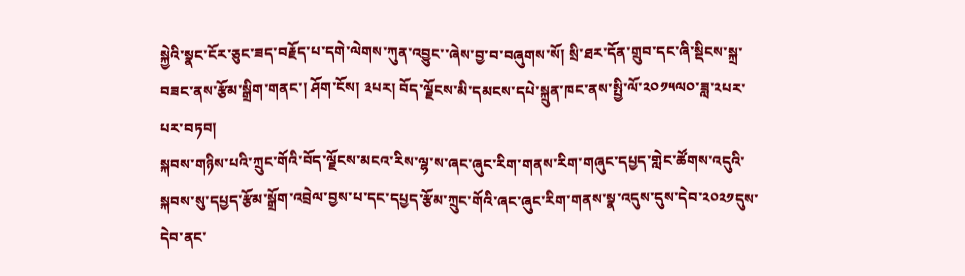སྐྱེའི་སྣང་ངོར་ཅུང་ཟད་བརྗོད་པ་དགེ་ལེགས་ཀུན་འབྱུང་་ཞེས་བྱ་བ་བཞུགས་སོ། སྲི་ཐར་དོན་གྲུབ་དང་ཞི་སྡིངས་སྐྲ་བཟང་ནས་རྩོམ་སྒྲིག་གནང་། ཤོག་ངོས། ༣པར། བོད་ལྗོངས་མི་དམངས་དཔེ་སྐྲུན་ཁང་ནས་སྤྱི་ལོ་༢༠༡༥ལ༠་ཟླ་༢པར་པར་བཏབ།
སྐབས་གཉིས་པའི་ཀྲུང་གོའི་བོད་ལྗོངས་མངའ་རིས་ལྷ་ས་ཞང་ཞུང་རིག་གནས་རིག་གཞུང་དཔྱད་གླེང་ཚོགས་འདུའི་སྐབས་སུ་དཔྱད་རྩོམ་སྒྲོག་འབྲེལ་བྱས་པ་དང་དཔྱད་རྩོམ་ཀྲུང་གོའི་ཞང་ཞུང་རིག་གནས་སྣ་འདུས་དུས་དེབ་༢༠༢༡དུས་དེབ་ནང་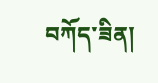བཀོད་ཟིན།